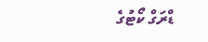ޑްރަގް ކޯޓުގެ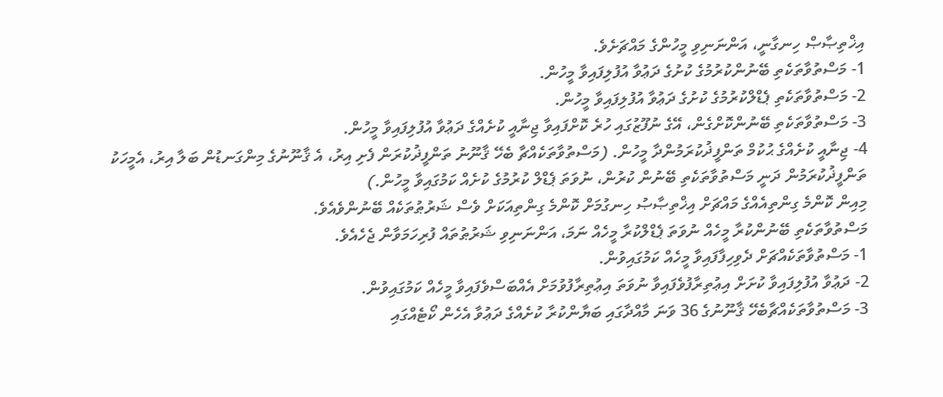އިޚްތިޞާޞް ހިނގާނީ، އަންނަނިވި މީހުންގެ މައްޗަށެވެ.
1- މަސްތުވާތަކެތި ބޭނުންކުރުމުގެ ކުށުގެ ދަޢުވާ އުފުލިފައިވާ މީހުން.
2- މަސްތުވާތަކެތި ޕެޑްލްކުރުމުގެ ކުށުގެ ދަޢުވާ އުފުލިފައިވާ މީހުން.
3- މަސްތުވާތަކެތި ބޭނުންކޮށްގެން، އޭގެ ނުފޫޒުގައި ހުރެ ކޮށްފައިވާ ޖިނާއީ ކުށެއްގެ ދަޢުވާ އުފުލިފައިވާ މީހުން.
4- ޖިނާއީ ކުށެއްގެ ޙުކުމް ތަންފީޛުކުރަމުންދާ މީހުން. (މަސްތުވާތަކެއްޗާ ބެހޭ ޤާނޫނު ތަންފީޛުކުރަން ފެށި އިރު، އެ ޤާނޫނުގެ މިންގަނޑުން ބަލާ އިރު، އެމީހަކު ތަންފީޛުކުރަމުން ދަނީ މަސްތުވާތަކެތި ބޭނުން ކުރުން، ނުވަތަ ޕެޑްލް ކުރުމުގެ ކުށެއް ކަމުގައިވާ މީހުން.)
މިއިން ކޮންމެ ގިންތިއެއްގެ މައްޗަށް އިޚްތިޞާޞު ހިނގުމަށް ކޮންމެ ގިންތިއަކަށް ވެސް ޝަރުޠުތަކެއް ބޭނުންވެއެވެ.
މަސްތުވާތަކެތި ބޭނުންކުރާ މީހެއް ނުވަތަ ޕެޑްލްކުރާ މީހެއް ނަމަ، އަންނަނިވި ޝަރުޠުތައް ފުރިހަމަވާން ޖެހެއެވެ.
1- މަސްތުވާތަކެއްޗަށް ދެވިހިފާފައިވާ މީހެއް ކަމުގައިވުން.
2- ދަޢުވާ އުފުލިފައިވާ ކުށަށް އިޢުތިރާފުވެފައިވާ ނުވަތަ އިޢުތިރާފުވުމަށް އެއްބަސްވެފައިވާ މީހެއް ކަމުގައިވުން.
3- މަސްތުވާތަކެއްޗާބެހޭ ޤާނޫނުގެ 36 ވަނަ މާއްދާގައި ބަޔާންކުރާ ކުށެއްގެ ދަޢުވާ އެހެން ކޯޓެއްގައި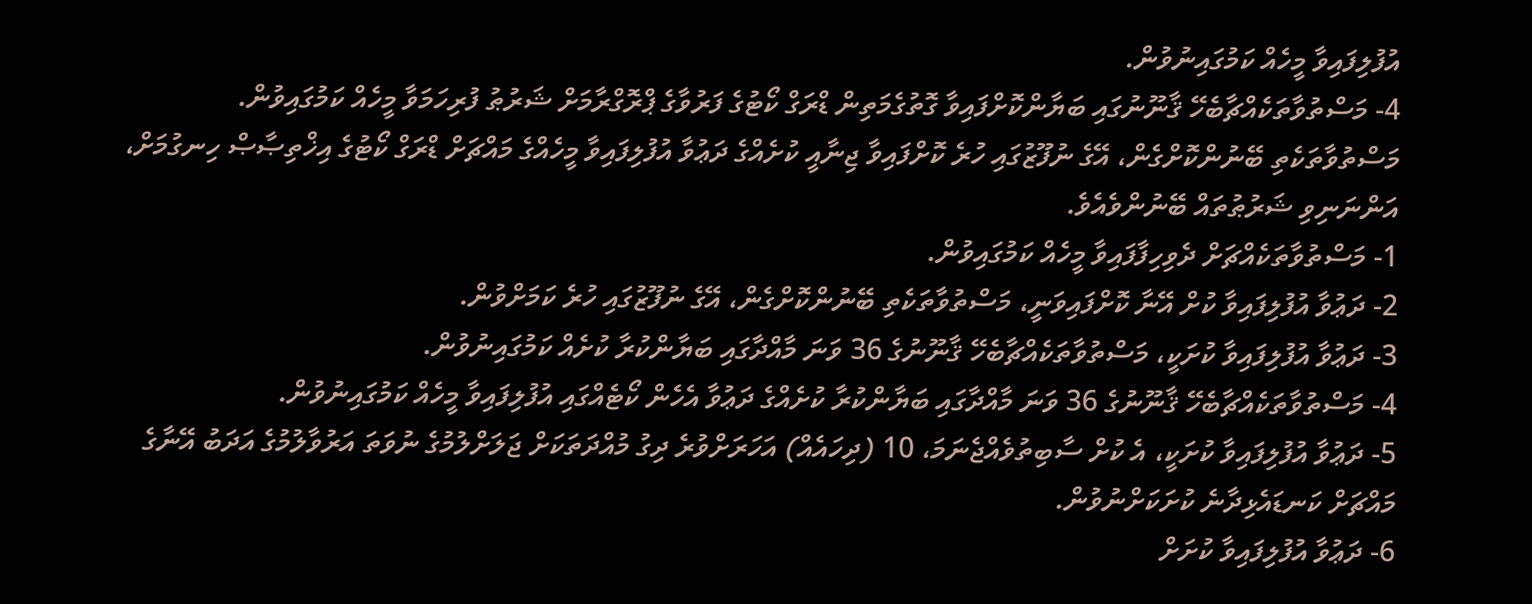އުފުލިފައިވާ މީހެއް ކަމުގައިނުވުން.
4- މަސްތުވާތަކެއްޗާބެހޭ ޤާނޫނުގައި ބަޔާންކޮށްފައިވާ ގޮތުގެމަތިން ޑްރަގް ކޯޓުގެ ފަރުވާގެ ޕްރޮގްރާމަށް ޝަރުޠު ފުރިހަމަވާ މީހެއް ކަމުގައިވުން.
މަސްތުވާތަކެތި ބޭނުންކޮށްގެން، އޭގެ ނުފޫޒުގައި ހުރެ ކޮށްފައިވާ ޖިނާއީ ކުށެއްގެ ދަޢުވާ އުފުލިފައިވާ މީހެއްގެ މައްޗަށް ޑްރަގް ކޯޓުގެ އިޚްތިޞާޞް ހިނގުމަށް، އަންނަނިވި ޝަރުޠުތައް ބޭނުންވެއެވެ.
1- މަސްތުވާތަކެއްޗަށް ދެވިހިފާފައިވާ މީހެއް ކަމުގައިވުން.
2- ދަޢުވާ އުފުލިފައިވާ ކުށް އޭނާ ކޮށްފައިވަނީ، މަސްތުވާތަކެތި ބޭނުންކޮށްގެން، އޭގެ ނުފޫޒުގައި ހުރެ ކަމަށްވުން.
3- ދަޢުވާ އުފުލިފައިވާ ކުށަކީ، މަސްތުވާތަކެއްޗާބެހޭ ޤާނޫނުގެ 36 ވަނަ މާއްދާގައި ބަޔާންކުރާ ކުށެއް ކަމުގައިނުވުން.
4- މަސްތުވާތަކެއްޗާބެހޭ ޤާނޫނުގެ 36 ވަނަ މާއްދާގައި ބަޔާންކުރާ ކުށެއްގެ ދަޢުވާ އެހެން ކޯޓެއްގައި އުފުލިފައިވާ މީހެއް ކަމުގައިނުވުން.
5- ދަޢުވާ އުފުލިފައިވާ ކުށަކީ، އެ ކުށް ސާބިތުވެއްޖެނަމަ، 10 (ދިހައެއް) އަހަރަށްވުރެ ދިގު މުއްދަތަކަށް ޖަލަށްލުމުގެ ނުވަތަ އަރުވާލުމުގެ އަދަބު އޭނާގެ މައްޗަށް ކަނޑައެޅިދާނެ ކުށަކަށްނުވުން.
6- ދަޢުވާ އުފުލިފައިވާ ކުށަށް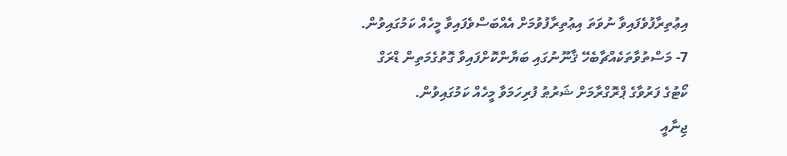އިޢުތިރާފުވެފައިވާ ނުވަތަ އިޢުތިރާފުވުމަށް އެއްބަސްވެފައިވާ މީހެއް ކަމުގައިވުން.
7- މަސްތުވާތަކެއްޗާބެހޭ ޤާނޫނުގައި ބަޔާންކޮށްފައިވާ ގޮތުގެމަތިން ޑްރަގް ކޯޓުގެ ފަރުވާގެ ޕްރޮގްރާމަށް ޝަރުޠު ފުރިހަމަވާ މީހެއް ކަމުގައިވުން.
ޖިނާއީ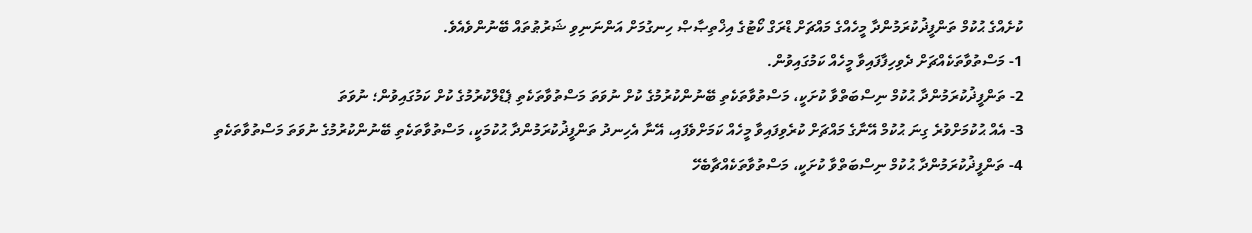ކުށެއްގެ ޙުކުމް ތަންފީޛުކުރަމުންދާ މީހެއްގެ މައްޗަށް ޑްރަގް ކޯޓުގެ އިޚްތިޞާޞް ހިނގުމަށް އަންނަނިވި ޝަރުޠުތައް ބޭނުންވެއެވެ.
1- މަސްތުވާތަކެއްޗަށް ދެވިހިފާފައިވާ މީހެއް ކަމުގައިވުން.
2- ތަންފީޛުކުރަމުންދާ ޙުކުމް ނިސްބަތްވާ ކުށަކީ، މަސްތުވާތަކެތި ބޭނުންކުރުމުގެ ކުށް ނުވަތަ މަސްތުވާތަކެތި ޕެޑްލްކުރުމުގެ ކުށް ކަމުގައިވުން؛ ނުވަތަ
3- އެއް ޙުކުމަށްވުރެ ގިނަ ޙުކުމް އޭނާގެ މައްޗަށް ކުރެވިފައިވާ މީހެއް ކަމަށްވެފައި، އޭނާ އެހިނދު ތަންފީޛުކުރަމުންދާ ޙުކުމަކީ، މަސްތުވާތަކެތި ބޭނުންކުރުމުގެ ނުވަތަ މަސްތުވާތަކެތި
4- ތަންފީޛުކުރަމުންދާ ޙުކުމް ނިސްބަތްވާ ކުށަކީ، މަސްތުވާތަކެއްޗާބެހޭ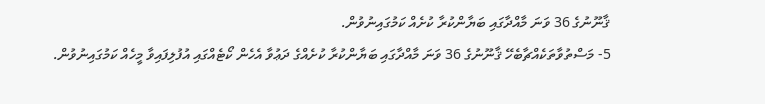ޤާނޫނުގެ 36 ވަނަ މާއްދާގައި ބަޔާންކުރާ ކުށެއް ކަމުގައިނުވުން.
5- މަސްތުވާތަކެއްޗާބެހޭ ޤާނޫނުގެ 36 ވަނަ މާއްދާގައި ބަޔާންކުރާ ކުށެއްގެ ދަޢުވާ އެހެން ކޯޓެއްގައި އުފުލިފައިވާ މީހެއް ކަމުގައިނުވުން.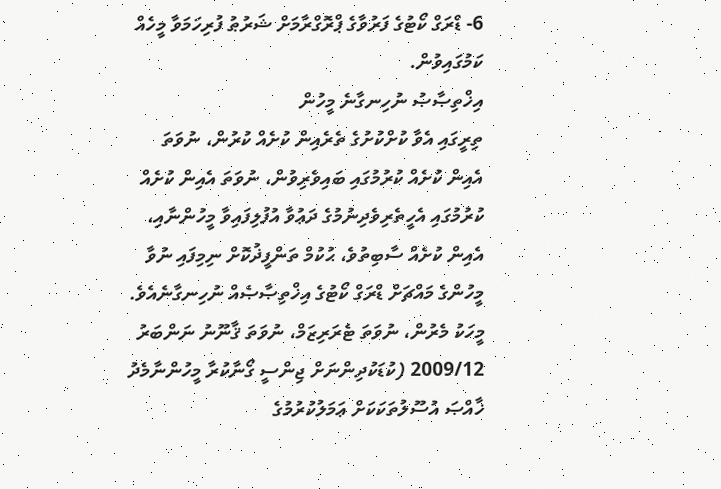6- ޑްރަގް ކޯޓުގެ ފަރުވާގެ ޕްރޮގްރާމަށް ޝަރުޠު ފުރިހަމަވާ މީހެއް ކަމުގައިވުން.
އިޚްތިޞާޞު ނުހިނގާނެ މީހުން
ތިރީގައި އެވާ ކުށްކުށުގެ ތެރެއިން ކުށެއް ކުރުން، ނުވަތަ އެއިން ކުށެއް ކުރުމުގައި ބައިވެރިވުން، ނުވަތަ އެއިން ކުށެއް ކުރުމުގައި އެހީތެރިވެދިނުމުގެ ދަޢުވާ އުފުލިފައިވާ މީހުންނާއި، އެއިން ކުށެއް ސާބިތުވެ، ޙުކުމް ތަންފީޛުކޮށް ނިމިފައި ނުވާ މީހުންގެ މައްޗަށް ޑްރަގް ކޯޓުގެ އިޚްތިޞާޞެއް ނުހިނގާނެއެވެ.
މީހަކު މެރުން، ނުވަތަ ޓެރަރިޒަމް، ނުވަތަ ޤާނޫނު ނަންބަރު 2009/12 (ކުޑަކުދިންނަށް ޖިންސީ ގޯނާކުރާ މީހުންނާމެދު ޚާއްޞަ އުސޫލުތަކަކަށް ޢަމަލުކުރުމުގެ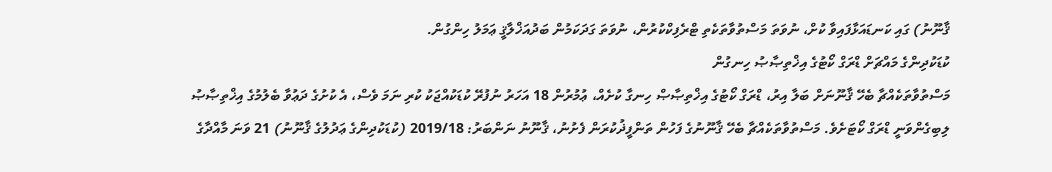ޤާނޫނު) ގައި ކަނޑައަޅާފައިވާ ކުށް، ނުވަތަ މަސްތުވާތަކެތި ޓްރެފިކްކުރުން، ނުވަތަ ގަދަކަމުން ބަދުއަޚްލާޤީ ޢަމަލު ހިންގުން.
ކުޑަކުދިންގެ މައްޗަށް ޑްރަގް ކޯޓުގެ އިޚްތިޞާޞު ހިނގުން
މަސްތުވާތަކެއްޗާ ބެހޭ ޤާނޫނަށް ބަލާ އިރު، ޑްރަގް ކޯޓުގެ އިޚްތިޞާޞް ހިނގާ ކުށެއް، ޢުމުރުން 18 އަހަރު ނުފުރޭ ކުޑަކުއްޖަކު ކުރި ނަމަ ވެސް، އެ ކުށުގެ ދަޢުވާ ބެލުމުގެ އިޚްތިޞާޞު ލިބިގެންވަނީ ޑްރަގް ކޯޓަށެވެ. މަސްތުވާތަކެއްޗާ ބެހޭ ޤާނޫނުގެ ފަހުން ތަންފީޛުކުރަން ފެށުނު، ޤާނޫނު ނަންބަރު: 2019/18 (ކުޑަކުދިންގެ ޢަދުލުގެ ޤާނޫނު) 21 ވަނަ މާއްދާގެ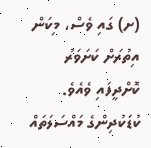(ށ) ގައި ވެސް، މިކަން އިތުރަށް ކަށަވަރު ކޮށްދީފައި ވެއެވެ.
ކުޑަކުދިންގެ މައްސަލަތައް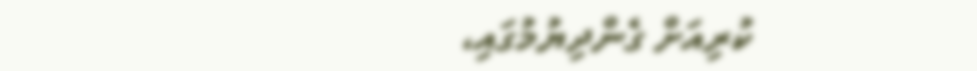ކުރިއަށް ގެންދިޔުމުގައި،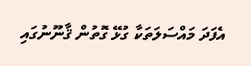އެފަދަ މައްސަލަތަކާ ގުޅޭ ގޮތުން ޤާނޫނުގައި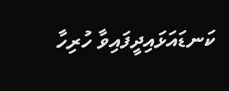ކަނޑައަޅައިދީފައިވާ ހުރިހާ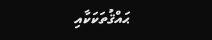ޙައްޤުތަކަކާއި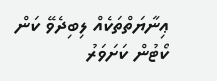ޢިނާޔަތްތަކެއް ލިބިދެވޭ ކަން ކޯޓުން ކަށަވަރު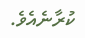ކުރާނެއެވެ.